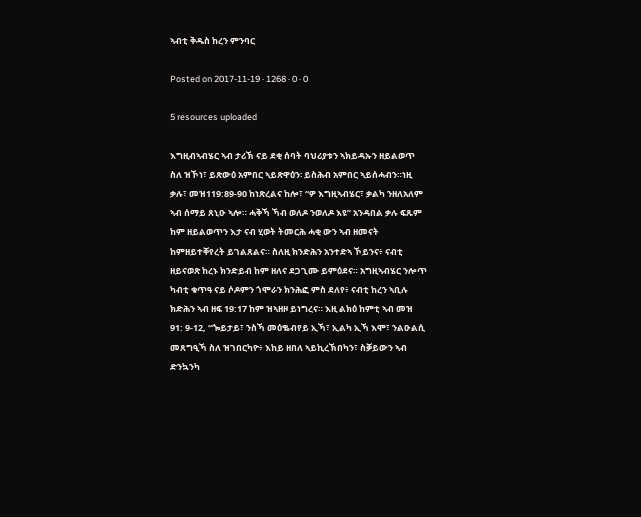ኣብቲ ቅዱስ ከረን ምንባር

Posted on 2017-11-19 · 1268 · 0 · 0

5 resources uploaded

እግዚብኣብሄር ኣብ ታሪኽ ናይ ደቂ ሰባት ባህሪያቱን ኣክይዳኡን ዘይልወጥ ስለ ዝኾነ፣ ይጽውዕ አምበር ኣይጽዋዕን፡ ይስሕብ አምበር ኣይሰሓብን።ነዚ ቃሉ፣ መዝ119:89-90 ከነጽረልና ከሎ፣ “ዎ እግዚኣብሄር፣ ቃልካ ንዘለአለም ኣብ ሰማይ ጸኒዑ ኣሎ። ሓቅኻ ኻብ ወለዶ ንወለዶ እዩ” አንዳበል ቃሉ ፍጹም ከም ዘይልወጥን እታ ናብ ሂወት ትመርሕ ሓቂ ውን ኣብ ዘመናት ከምዘይተቐየረት ይገልጸልና። ስለዚ ክንድሕን አንተድኣ ኾይንና፥ ናብቲ ዘይናወጽ ከረኑ ክንድይብ ከም ዘለና ደጋጊሙ ይምዕደና። አግዚኣብሄር ንሎጥ ካብቲ ቁጥዓ ናይ ሶዶምን ጎሞራን ክንሕፎ ምስ ደለየ፥ ናብቲ ከረን ኣቢሉ ክድሕን ኣብ ዘፍ 19:17 ከም ዝኣዘዞ ይነግረና። እዚ ልክዕ ከምቲ ኣብ መዝ 91: 9-12, “ጐይታይ፣ ንስኻ መዕቈብየይ ኢኻ፣ ኢልካ ኢኻ እሞ፣ ንልዑልሲ መጸግዒኻ ስለ ዝገበርካዮ፥ እከይ ዘበለ ኣይኪረኽበካን፣ ስቓይውን ኣብ ድንኳንካ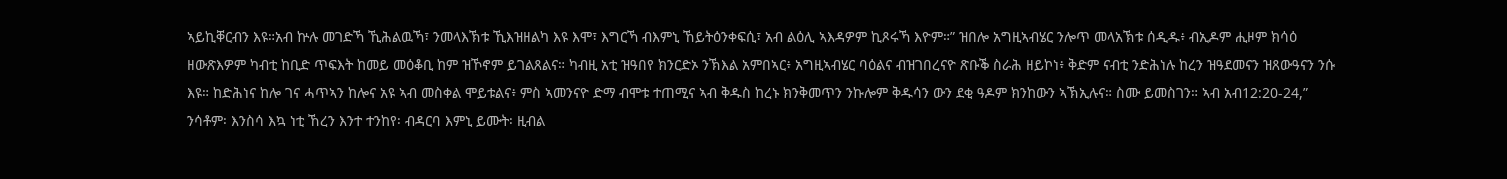ኣይኪቐርብን እዩ።አብ ኵሉ መገድኻ ኺሕልዉኻ፣ ንመላእኽቱ ኺእዝዘልካ እዩ እሞ፣ እግርኻ ብእምኒ ኸይትዕንቀፍሲ፣ አብ ልዕሊ ኣእዳዎም ኪጾሩኻ እዮም።” ዝበሎ አግዚኣብሄር ንሎጥ መላአኽቱ ሰዲዱ፥ ብኢዶም ሒዞም ክሳዕ ዘውጽእዎም ካብቲ ከቢድ ጥፍእት ከመይ መዕቆቢ ከም ዝኾኖም ይገልጸልና። ካብዚ አቲ ዝዓበየ ክንርድኦ ንኽእል አምበኣር፥ አግዚኣብሄር ባዕልና ብዝገበረናዮ ጽቡቕ ስራሕ ዘይኮነ፥ ቅድም ናብቲ ንድሕነሉ ከረን ዝዓደመናን ዝጸውዓናን ንሱ እዩ። ከድሕነና ከሎ ገና ሓጥኣን ከሎና አዩ ኣብ መስቀል ሞይቱልና፥ ምስ ኣመንናዮ ድማ ብሞቱ ተጠሚና ኣብ ቅዱስ ከረኑ ክንቅመጥን ንኩሎም ቅዱሳን ውን ደቂ ዓዶም ክንከውን ኣኽኢሉና። ስሙ ይመስገን። ኣብ አብ12:20-24,” ንሳቶም፡ እንስሳ እኳ ነቲ ኸረን እንተ ተንከየ፡ ብዳርባ እምኒ ይሙት፡ ዚብል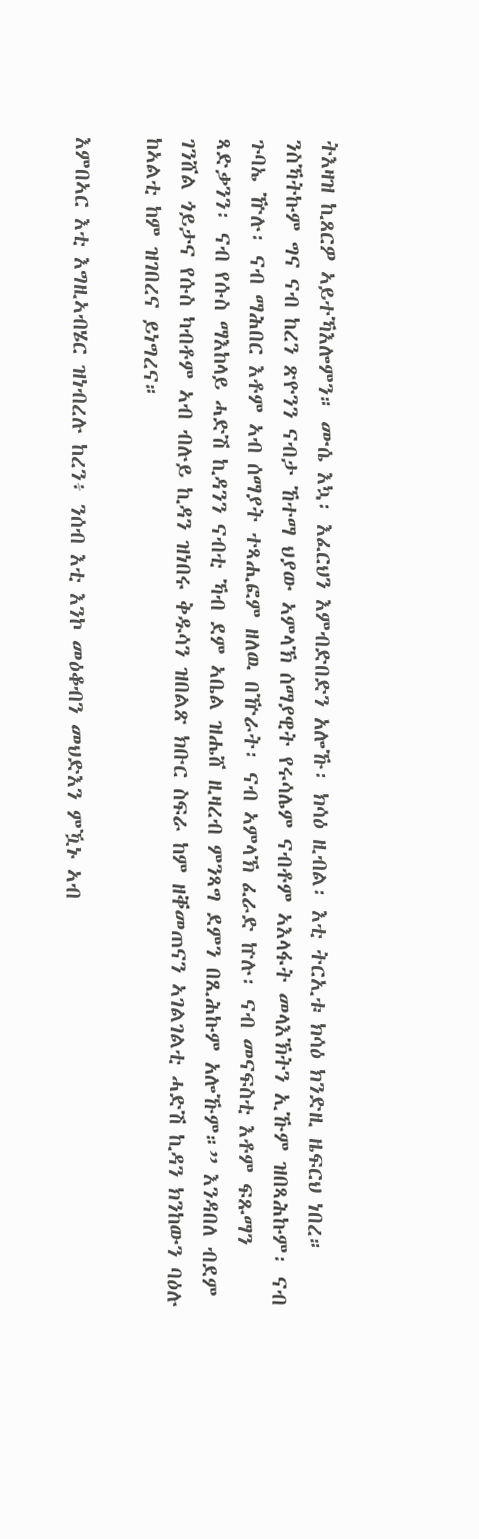ትእዛዝ ኪጸርዎ ኣይተኻእሎምን። ሙሴ እኳ፡ እፈርህን እምብድበድን አሎኹ፡ ክሳዕ ዚብል፡ እቲ ትርኢቱ ክሳዕ ክንድዚ ዜፍርህ ነበረ። ንስኻትኩም ግና ናብ ከረን ጽዮንን ናብታ ኸተማ ህያው ኣምላኽ ሰማያዊት የሩሳሌም ናብቶም ኣእላፋት መላእኽትን ኢኹም ዝበጻሕኩም፡ ናብ ጉባኤ ዅሉ፡ ናብ ማሕበር እቶም ኣብ ሰማያት ተጻሒፎም ዘለዉ በዅራት፡ ናብ ኣምላኽ ፈራድ ኵሉ፡ ናብ መናፍስቲ እቶም ፍጹማን ጻድቃንን፡ ናብ የሱስ ማእከላይ ሓድሽ ኪዳንን ናብቲ ኻብ ደም ኣቤል ዝሔሸ ዚዛረብ ምንጻግ ደምን በጺሕኩም አሎኹም።” እንዳበለ ብደም ገንሸል ጎይታና የሱስ ካብቶም ኣብ ብሉይ ኪዳን ዝነበሩ ቅዱሳን ዝበልጽ ክቡር ስፍራ ከም ዘቐመጠናን ኣገልገልቲ ሓድሽ ኪዳን ክንከውን ባዕሉ ከኣልቲ ከም ዝገበረና ይነግረና።

እምበኣር እቲ እግዚኣብሄር ዝነብረሉ ከረን፥ ንሰብ እቲ እንኮ መዕቆብን መህድእን ምዃኑ ኣብ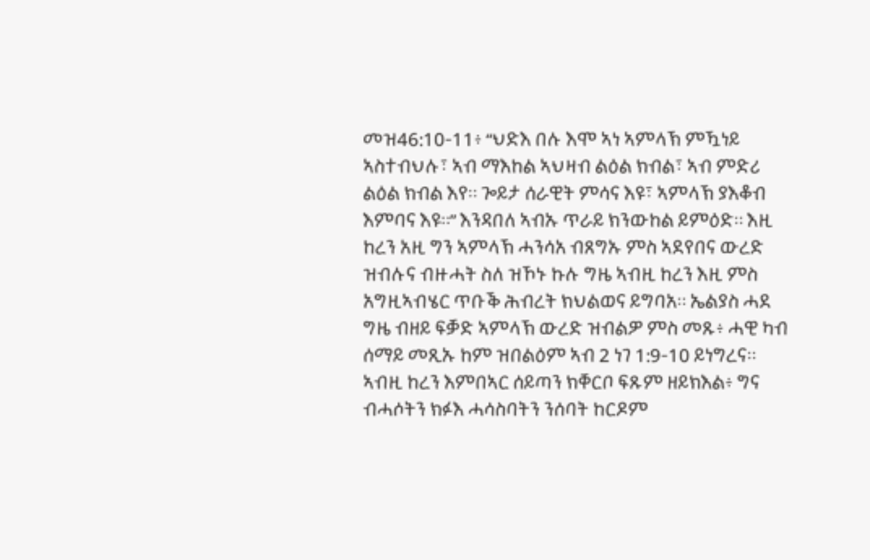መዝ46:10-11፥ “ህድእ በሉ እሞ ኣነ ኣምላኽ ምዃነይ ኣስተብህሉ፣ ኣብ ማእከል ኣህዛብ ልዕል ክብል፣ ኣብ ምድሪ ልዕል ክብል እየ። ጐይታ ሰራዊት ምሳና እዩ፣ ኣምላኽ ያእቆብ እምባና እዩ።” እንዳበለ ኣብኡ ጥራይ ክንውከል ይምዕድ። እዚ ከረን አዚ ግን ኣምላኽ ሓንሳአ ብጸግኡ ምስ ኣደየበና ውረድ ዝብሉና ብዙሓት ስለ ዝኾኑ ኩሉ ግዜ ኣብዚ ከረን እዚ ምስ አግዚኣብሄር ጥቡቕ ሕብረት ክህልወና ይግባአ። ኤልያስ ሓደ ግዜ ብዘይ ፍቓድ ኣምላኽ ውረድ ዝብልዎ ምስ መጹ፥ ሓዊ ካብ ሰማይ መጺኡ ከም ዝበልዕም ኣብ 2 ነገ 1:9-10 ይነግረና። ኣብዚ ከረን እምበኣር ሰይጣን ክቐርቦ ፍጹም ዘይክእል፥ ግና ብሓሶትን ክፉእ ሓሳስባትን ንሰባት ከርዶም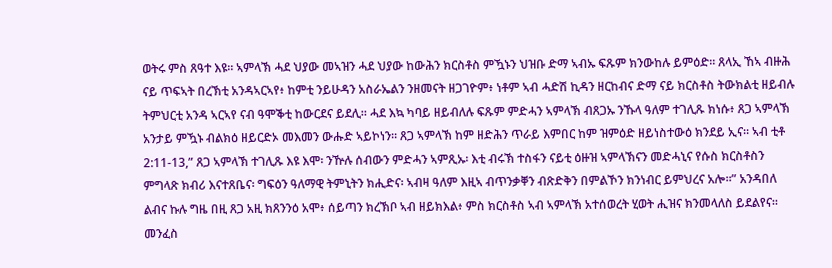ወትሩ ምስ ጸዓተ እዩ። ኣምላኽ ሓደ ህያው መኣዝን ሓደ ህያው ከውሕን ክርስቶስ ምዃኑን ህዝቡ ድማ ኣብኡ ፍጹም ክንውከሉ ይምዕድ። ጸላኢ ኸኣ ብዙሕ ናይ ጥፍኣት በረኽቲ አንዳኣርኣየ፥ ከምቲ ንይሁዳን አስራኤልን ንዘመናት ዘጋገዮም፥ ነቶም ኣብ ሓድሽ ኪዳን ዘርከብና ድማ ናይ ክርስቶስ ትውክልቲ ዘይብሉ ትምህርቲ አንዳ ኣርኣየ ናብ ዓሞቕቲ ከውርደና ይደሊ። ሓደ እኳ ካባይ ዘይብለሉ ፍጹም ምድሓን ኣምላኽ ብጸጋኡ ንኹላ ዓለም ተገሊጹ ክነሱ፥ ጸጋ ኣምላኽ አንታይ ምዃኑ ብልክዕ ዘይርድኦ መእመን ውሑድ ኣይኮነን። ጸጋ ኣምላኽ ከም ዘድሕን ጥራይ እምበር ከም ዝምዕድ ዘይነስተውዕ ክንደይ ኢና። ኣብ ቲቶ 2:11-13,” ጸጋ ኣምላኽ ተገሊጹ እዩ እሞ፡ ንዅሉ ሰብውን ምድሓን ኣምጺኡ፡ እቲ ብሩኽ ተስፋን ናይቲ ዕዙዝ ኣምላኽናን መድሓኒና የሱስ ክርስቶስን ምግላጽ ክብሪ እናተጸቤና፡ ግፍዕን ዓለማዊ ትምኒትን ክሒድና፡ ኣብዛ ዓለም እዚኣ ብጥንቃቐን ብጽድቅን በምልኾን ክንነብር ይምህረና አሎ።” አንዳበለ ልብና ኩሉ ግዜ በዚ ጸጋ አዚ ክጸንንዕ አሞ፥ ሰይጣን ክረኽቦ ኣብ ዘይክእል፥ ምስ ክርስቶስ ኣብ ኣምላኽ አተሰወረት ሂወት ሒዝና ክንመላለስ ይደልየና። መንፈስ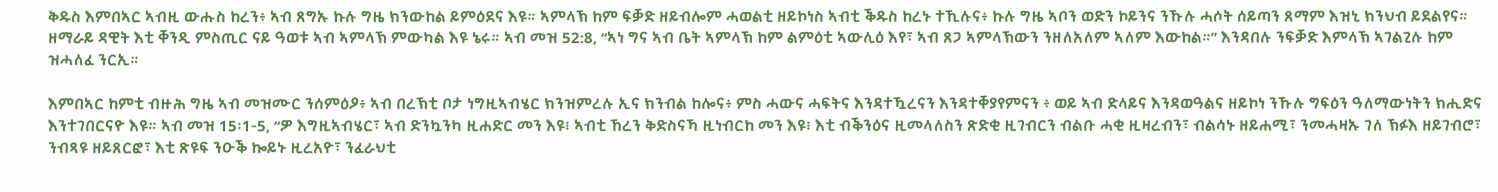ቅዱስ እምበኣር ኣብዚ ውሑስ ከረን፥ ኣብ ጸግኡ ኩሉ ግዜ ክንውከል ይምዕደና እዩ። ኣምላኽ ከም ፍቓድ ዘይብሎም ሓወልቲ ዘይኮነስ ኣብቲ ቕዱስ ከረኑ ተኺሉና፥ ኩሉ ግዜ ኣቦን ወድን ኮይንና ንኹሉ ሓሶት ሰይጣን ጸማም እዝኒ ክንህብ ይደልየና። ዘማራይ ዳዊት እቲ ቐንዲ ምስጢር ናይ ዓወቱ ኣብ ኣምላኽ ምውካል እዩ ኔሩ። ኣብ መዝ 52:8, “ኣነ ግና ኣብ ቤት ኣምላኽ ከም ልምዕቲ ኣውሊዕ እየ፣ ኣብ ጸጋ ኣምላኽውን ንዘለአለም ኣለም እውከል።” እንዳበሉ ንፍቓድ እምላኽ ኣገልጊሉ ከም ዝሓለፈ ንርኢ።

እምበኣር ከምቲ ብዙሕ ግዜ ኣብ መዝሙር ንሰምዕዖ፥ ኣብ በረኽቲ ቦታ ነግዚኣብሄር ክንዝምረሉ ኢና ክንብል ከሎና፥ ምስ ሓውና ሓፍትና እንዳተዃረናን እንዳተቐያየምናን ፥ ወይ ኣብ ድላይና እንዳወዓልና ዘይኮነ ንኹሉ ግፍዕን ዓለማውነትን ክሒድና እንተገበርናዮ እዩ። ኣብ መዝ 15፡1-5, “ዎ እግዚኣብሄር፣ ኣብ ድንኳንካ ዚሐድር መን እዩ፧ ኣብቲ ኸረን ቅድስናኻ ዚነብርከ መን እዩ፧ እቲ ብቕንዕና ዚመላለስን ጽድቂ ዚገብርን ብልቡ ሓቂ ዚዛረብን፣ ብልሳኑ ዘይሐሚ፣ ንመሓዛኡ ገለ ኽፉእ ዘይገብሮ፣ ንብጻዩ ዘይጸርፎ፣ እቲ ጽዩፍ ንዑቕ ኰይኑ ዚረአዮ፣ ንፈራህቲ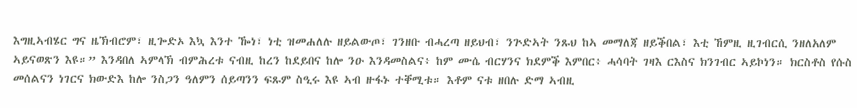እግዚኣብሄር ግና ዜኽብሮም፣ ዚጐድኦ እኳ እንተ ዀነ፣ ነቲ ዝመሐለሉ ዘይልውጦ፣ ገንዘቡ ብሓረጣ ዘይህብ፣ ንጕድኣት ንጹህ ከኣ መማለጃ ዘይቕበል፣ እቲ ኸምዚ ዚገብርሲ ንዘለአለም ኣይናወጽን እዩ።” እንዳበለ ኣምላኽ ብምሕረቱ ናብዚ ከረን ከደይበና ከሎ ንዑ እንዳመስልና፥ ከም ሙሴ ብርሃንና ክደምቕ እምበር፥ ሓሳባት ገዛእ ርእስና ክንገብር ኣይኮነን። ክርስቶስ የሱስ መሰልናን ነገርና ክውድእ ከሎ ንስጋን ዓለምን ሰይጣንን ፍጹም ስዒሩ እዩ ኣብ ዙፋኑ ተቐሚቱ። እቶም ናቱ ዘበሉ ድማ ኣብዚ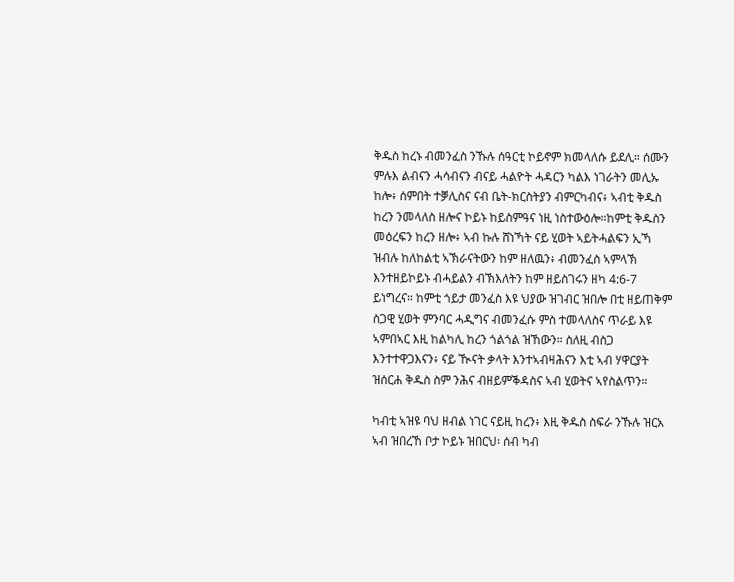ቅዱስ ከረኑ ብመንፈስ ንኹሉ ሰዓርቲ ኮይኖም ክመላለሱ ይደሊ። ሰሙን ምሉእ ልብናን ሓሳብናን ብናይ ሓልዮት ሓዳርን ካልእ ነገራትን መሊኡ ከሎ፥ ሰምበት ተቓሊስና ናብ ቤት-ክርስትያን ብምርካብና፥ ኣብቲ ቅዱስ ከረን ንመላለስ ዘሎና ኮይኑ ከይስምዓና ነዚ ነስተውዕሎ።ከምቲ ቅዱስን መዕረፍን ከረን ዘሎ፥ ኣብ ኩሉ ሸነኻት ናይ ሂወት ኣይትሓልፍን ኢኻ ዝብሉ ከለከልቲ ኣኽራናትውን ከም ዘለዉን፥ ብመንፈስ ኣምላኽ እንተዘይኮይኑ ብሓይልን ብኽእለትን ከም ዘይስገሩን ዘካ 4:6-7 ይነግረና። ከምቲ ጎይታ መንፈስ እዩ ህያው ዝገብር ዝበሎ በቲ ዘይጠቅም ስጋዊ ሂወት ምንባር ሓዲግና ብመንፈሱ ምስ ተመላለስና ጥራይ እዩ ኣምበኣር እዚ ከልካሊ ከረን ጎልጎል ዝኸውን። ስለዚ ብስጋ እንተተዋጋእናን፥ ናይ ዂናት ቃላት እንተኣብዛሕናን እቲ ኣብ ሃዋርያት ዝሰርሐ ቅዱስ ስም ንሕና ብዘይምቕዳስና ኣብ ሂወትና ኣየስልጥን።

ካብቲ ኣዝዩ ባህ ዘብል ነገር ናይዚ ከረን፥ እዚ ቅዱስ ስፍራ ንኹሉ ዝርአ ኣብ ዝበረኸ ቦታ ኮይኑ ዝበርህ፡ ሰብ ካብ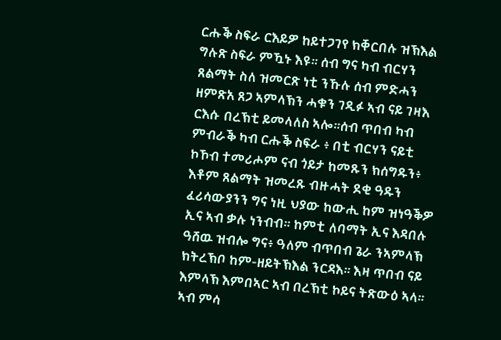ርሑቕ ስፍራ ርእይዎ ከይተጋገየ ክቐርበሉ ዝኽእል ግሉጽ ስፍራ ምዃኑ እዩ። ሰብ ግና ካብ ብርሃን ጸልማት ስለ ዝመርጽ ነቲ ንኹሉ ሰብ ምድሓን ዘምጽአ ጸጋ ኣምላኽን ሓቁን ገዲፉ ኣብ ናይ ገዛእ ርእሱ በረኽቲ ይመላለስ ኣሎ።ሰብ ጥበብ ካብ ምብራቕ ካብ ርሑቕ ስፍራ ፥ በቲ ብርሃን ናይቲ ኮኾብ ተመሪሖም ናብ ጎይታ ከመጹን ክሰግዱን፥ እቶም ጸልማት ዝመረጹ ብዙሓት ደቂ ዓዱን ፈሪሳውያንን ግና ነዚ ህያው ከውሒ ከም ዝነዓቕዎ ኢና ኣብ ቃሉ ነንብብ። ከምቲ ለባማት ኢና እዳበሉ ዓሸዉ ዝብሎ ግና፥ ዓለም ብጥበብ ጌራ ንኣምላኽ ክትረኽቦ ከም-ዘይትኽእል ንርዳእ። እዛ ጥበብ ናይ እምላኽ እምበኣር ኣብ በረኽቲ ኮይና ትጽውዕ ኣላ። ኣብ ምሳ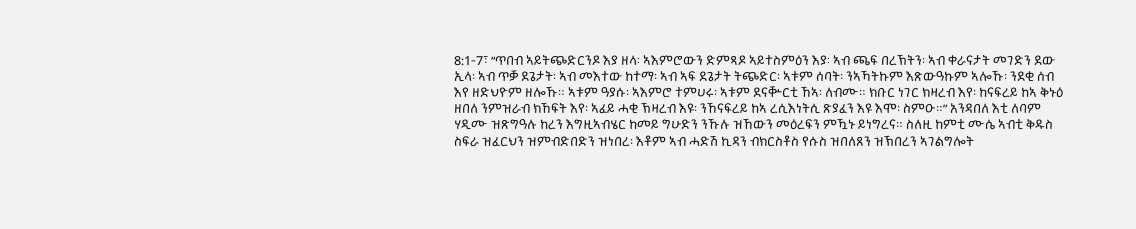8:1-7፣ “ጥበብ ኣይትጭድርንዶ እያ ዘላ∶ ኣእምሮውን ድምጻዶ ኣይተስምዕን እያ∶ ኣብ ጫፍ በረኽትን፡ ኣብ ቀራናታት መገድን ደው ኢላ፡ ኣብ ጥቓ ደጌታት፡ ኣብ መእተው ከተማ፡ ኣብ ኣፍ ደጌታት ትጭድር፡ ኣቱም ሰባት፡ ንኣኻትኩም እጽውዓኩም ኣሎኹ፡ ንደቂ ሰብ እየ ዘድህዮም ዘሎኹ። ኣቱም ዓያሱ፡ ኣእምሮ ተምሀሩ፡ ኣቱም ደናቝርቲ ኸኣ፡ ለብሙ። ክቡር ነገር ክዛረብ እየ፡ ከናፍረይ ከኣ ቅኑዕ ዘበለ ንምዝራብ ክኸፍት እየ፡ ኣፈይ ሓቂ ኽዛረብ እዩ፡ ንኸናፍረይ ከኣ ረሲእነትሲ ጽያፈን እዩ እሞ፡ ስምዑ።” አንዳበለ እቲ ለባም ሃዲሙ ዝጽግዓሉ ከረን እግዚኣብሄር ከመይ ግሁድን ንኹሉ ዝኸውን መዕረፍን ምዃኑ ይነግረና። ስለዚ ከምቲ ሙሴ ኣብቲ ቅዱስ ስፍራ ዝፈርህን ዝምብድበድን ዝነበረ፡ እቶም ኣብ ሓድሽ ኪዳን ብክርስቶስ የሱስ ዝበለጸን ዝኽበረን ኣገልግሎት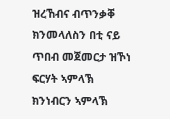ዝረኸብና ብጥንቃቐ ክንመላለስን በቲ ናይ ጥበብ መጀመርታ ዝኾነ ፍርሃት ኣምላኽ ክንነብርን ኣምላኽ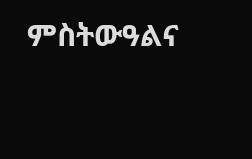ምስትውዓልና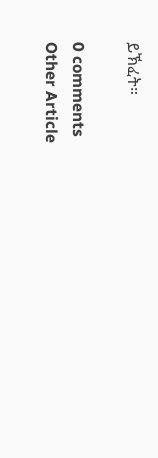ይኽፈት።

0 comments
Other Article